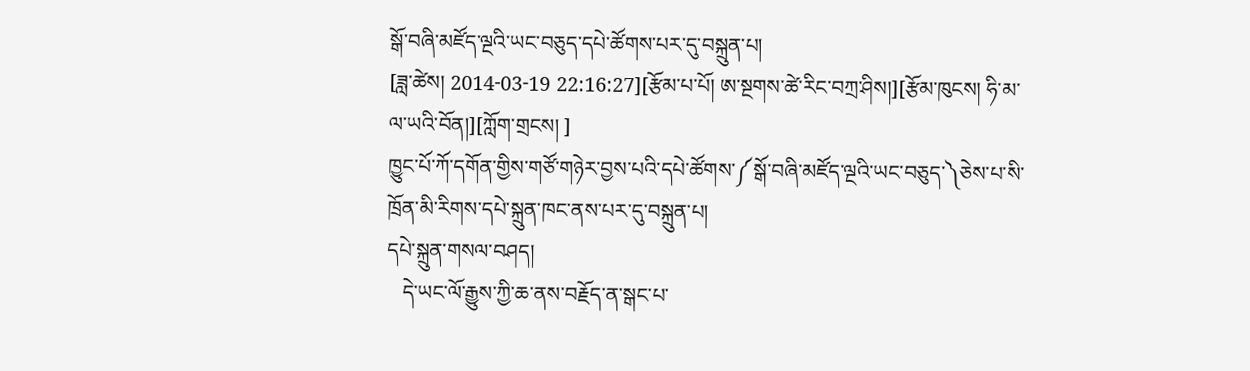སྒོ་བཞི་མཛོད་ལྔའི་ཡང་བཅུད་དཔེ་ཚོགས་པར་དུ་བསྐྲུན་པ།
[ཟླ་ཚེས། 2014-03-19 22:16:27][རྩོམ་པ་པོ། ཨ་སྔགས་ཚེ་རིང་བཀྲ་ཤིས།][རྩོམ་ཁུངས། ཧི་མ་ལ་ཡའི་བོན།][ཀློག་གྲངས། ]
ཁྱུང་པོ་ཀོ་དགོན་གྱིས་གཙོ་གཉེར་བྱས་པའི་དཔེ་ཚོགས་༼སྒོ་བཞི་མཛོད་ལྔའི་ཡང་བཅུད་༽ཅེས་པ་སི་ཁྲོན་མི་རིགས་དཔེ་སྐྲུན་ཁང་ནས་པར་དུ་བསྐྲུན་པ།
དཔེ་སྐྲུན་གསལ་བཤད།
   དེ་ཡང་ལོ་རྒྱུས་ཀྱི་ཆ་ནས་བརྗོད་ན་སྒང་པ་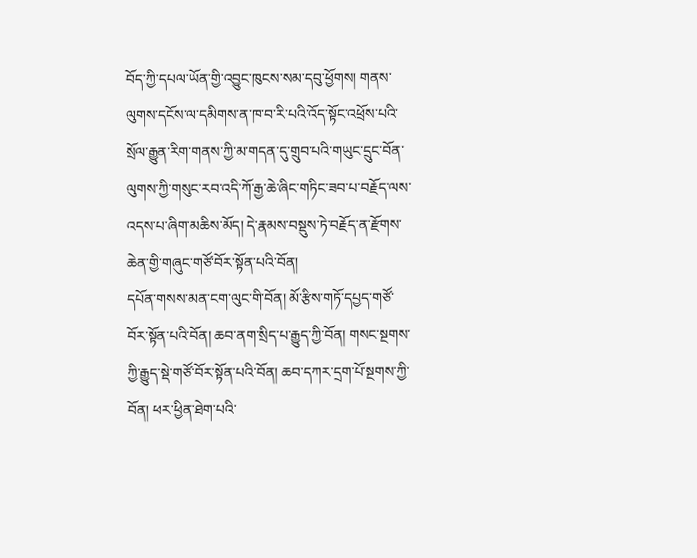བོད་ཀྱི་དཔལ་ཡོན་གྱི་འབྱུང་ཁུངས་སམ་དབུ་ཕྱོགས། གནས་ལུགས་དངོས་ལ་དམིགས་ན་ཁ་བ་རི་པའི་འོད་སྟོང་འཕྲོས་པའི་སྲོལ་རྒྱུན་རིག་གནས་ཀྱི་མ་གདན་དུ་གྲུབ་པའི་གཡུང་དྲུང་བོན་ལུགས་ཀྱི་གསུང་རབ་འདི་ཀོ་རྒྱ་ཆེ་ཞིང་གཏིང་ཟབ་པ་བརྗོད་ལས་འདས་པ་ཞིག་མཆིས་མོད། དེ་རྣམས་བསྡུས་ཏེ་བརྗོད་ན་རྫོགས་ཆེན་གྱི་གཞུང་གཙོ་བོར་སྟོན་པའི་བོན།
དཔོན་གསས་མན་ངག་ལུང་གི་བོན། མོ་རྩིས་གཏོ་དཔྱད་གཙོ་བོར་སྟོན་པའི་བོན། ཆབ་ནག་སྲིད་པ་རྒྱུད་ཀྱི་བོན། གསང་སྔགས་ཀྱི་རྒྱུད་སྡེ་གཙོ་བོར་སྟོན་པའི་བོན། ཆབ་དཀར་དྲག་པོ་སྔགས་ཀྱི་བོན། ཕར་ཕྱིན་ཐེག་པའི་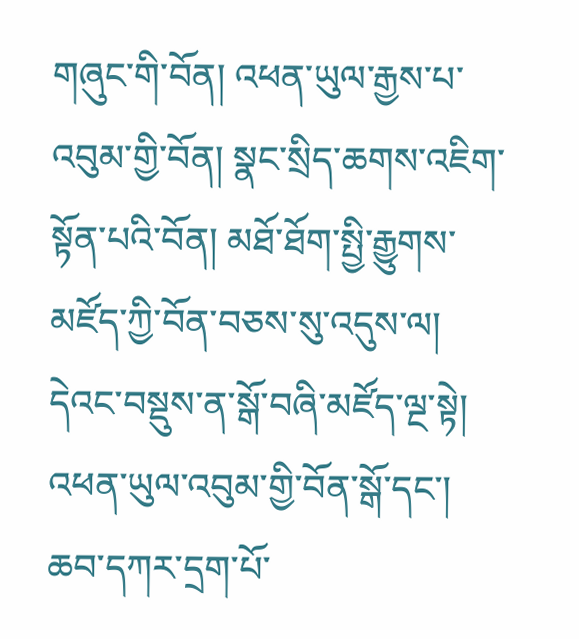གཞུང་གི་བོན། འཕན་ཡུལ་རྒྱས་པ་འབུམ་གྱི་བོན། སྣང་སྲིད་ཆགས་འཇིག་སྟོན་པའི་བོན། མཐོ་ཐོག་སྤྱི་རྒྱུགས་མཛོད་ཀྱི་བོན་བཅས་སུ་འདུས་ལ། དེའང་བསྡུས་ན་སྒོ་བཞི་མཛོད་ལྔ་སྟེ། འཕན་ཡུལ་འབུམ་གྱི་བོན་སྒོ་དང་། ཆབ་དཀར་དྲག་པོ་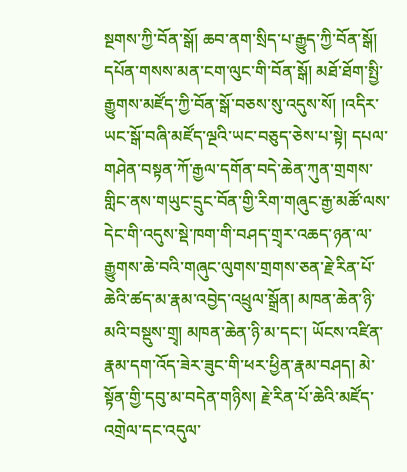སྔགས་ཀྱི་བོན་སྒོ། ཆབ་ནག་སྲིད་པ་རྒྱུད་ཀྱི་བོན་སྒོ། དཔོན་གསས་མན་ངག་ལུང་གི་བོན་སྒོ། མཐོ་ཐོག་སྤྱི་རྒྱུགས་མཛོད་ཀྱི་བོན་སྒོ་བཅས་སུ་འདུས་སོ། །འདིར་ཡང་སྒོ་བཞི་མཛོད་ལྔའི་ཡང་བཅུད་ཅེས་པ་སྟེ། དཔལ་གཤེན་བསྟན་ཀོ་རྒྱལ་དགོན་བདེ་ཆེན་ཀུན་གྲགས་གླིང་ནས་གཡུང་དྲུང་བོན་གྱི་རིག་གཞུང་རྒྱ་མཚོ་ལས་དེང་གི་འདུས་སྡེ་ཁག་གི་བཤད་གྲྭར་འཆད་ཉན་ལ་རྒྱུགས་ཆེ་བའི་གཞུང་ལུགས་གྲགས་ཅན་རྗེ་རིན་པོ་ཆེའི་ཚད་མ་རྣམ་འབྱེད་འཕྲུལ་སྒྲོན། མཁན་ཆེན་ཉི་མའི་བསྡུས་གྲྭ། མཁན་ཆེན་ཉི་མ་དང་། ཡོངས་འཛིན་རྣམ་དག་འོད་ཟེར་ཟུང་གི་ཕར་ཕྱིན་རྣམ་བཤད། མེ་སྟོན་གྱི་དབུ་མ་བདེན་གཉིས། རྗེ་རིན་པོ་ཆེའི་མཛོད་འགྲེལ་དང་འདུལ་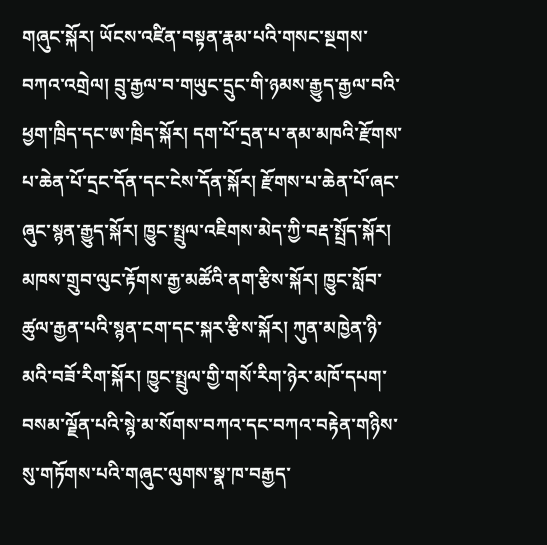གཞུང་སྐོར། ཡོངས་འཛིན་བསྟན་རྣམ་པའི་གསང་སྔགས་བཀའ་འགྲེལ། བྲུ་རྒྱལ་བ་གཡུང་དྲུང་གི་ཉམས་རྒྱུད་རྒྱལ་བའི་ཕྱག་ཁྲིད་དང་ཨ་ཁྲིད་སྐོར། དག་པོ་དྲན་པ་ནམ་མཁའི་རྫོགས་པ་ཆེན་པོ་དྲང་དོན་དང་ངེས་དོན་སྐོར། རྫོགས་པ་ཆེན་པོ་ཞང་ཞུང་སྙན་རྒྱུད་སྐོར། ཁྱུང་སྤྲུལ་འཇིགས་མེད་ཀྱི་བརྡ་སྤྲོད་སྐོར། མཁས་གྲུབ་ལུང་རྟོགས་རྒྱ་མཚོའི་ནག་རྩིས་སྐོར། ཁྱུང་སློབ་ཚུལ་རྒྱན་པའི་སྙན་ངག་དང་སྐར་རྩིས་སྐོར། ཀུན་མཁྱེན་ཉི་མའི་བཟོ་རིག་སྐོར། ཁྱུང་སྤྲུལ་གྱི་གསོ་རིག་ཉེར་མཁོ་དཔག་བསམ་ལྗོན་པའི་སྙེ་མ་སོགས་བཀའ་དང་བཀའ་བརྟེན་གཉིས་སུ་གཏོགས་པའི་གཞུང་ལུགས་སྣ་ཁ་བརྒྱད་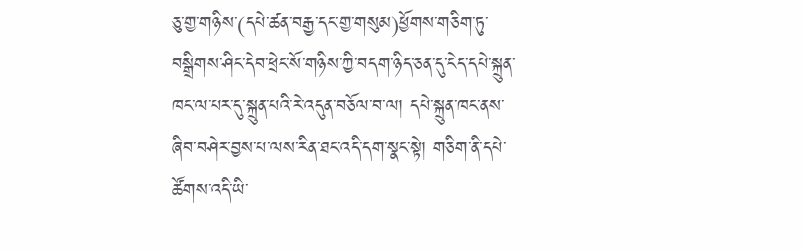ཅུ་གྱ་གཉིས་(དཔེ་ཚན་བརྒྱ་དང་གྱ་གསུམ)ཕྱོགས་གཅིག་ཏུ་བསྒྲིགས་ཤིང་དེབ་ཕྲེང་སོ་གཉིས་ཀྱི་བདག་ཉིད་ཅན་དུ་ངེད་དཔེ་སྐྲུན་ཁང་ལ་པར་དུ་སྐྲུན་པའི་རེ་འདུན་བཅོལ་བ་ལ། དཔེ་སྐྲུན་ཁང་ནས་ཞིབ་བཤེར་བྱས་པ་ལས་རིན་ཐང་འདི་དག་སྣང་སྟེ། གཅིག་ནི་དཔེ་ཚོགས་འདི་ཡི་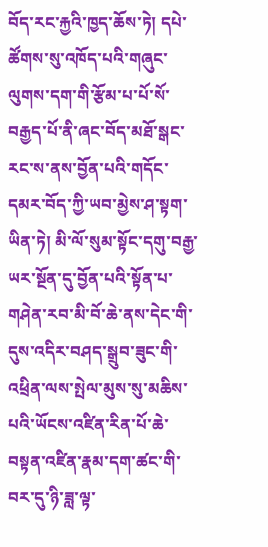བོད་རང་རྐྱའི་ཁྱད་ཆོས་ཏེ། དཔེ་ཚོགས་སུ་འཁོད་པའི་གཞུང་ལུགས་དག་གི་རྩོམ་པ་པོ་སོ་བརྒྱད་པོ་ནི་ཞང་བོད་མཐོ་སྒང་རང་ས་ནས་བྱོན་པའི་གདོང་དམར་བོད་ཀྱི་ཡབ་མྱེས་ཤ་སྟག་ཡིན་ཏེ། མི་ལོ་སུམ་སྟོང་དགུ་བརྒྱ་ཡར་སྔོན་དུ་བྱོན་པའི་སྟོན་པ་གཤེན་རབ་མི་བོ་ཆེ་ནས་དེང་གི་དུས་འདིར་བཤད་སྒྲུབ་ཟུང་གི་འཕྲིན་ལས་སྤེལ་མུས་སུ་མཆིས་པའི་ཡོངས་འཛིན་རིན་པོ་ཆེ་བསྟན་འཛིན་རྣམ་དག་ཚང་གི་བར་དུ་ཉི་ཟླ་ལྟ་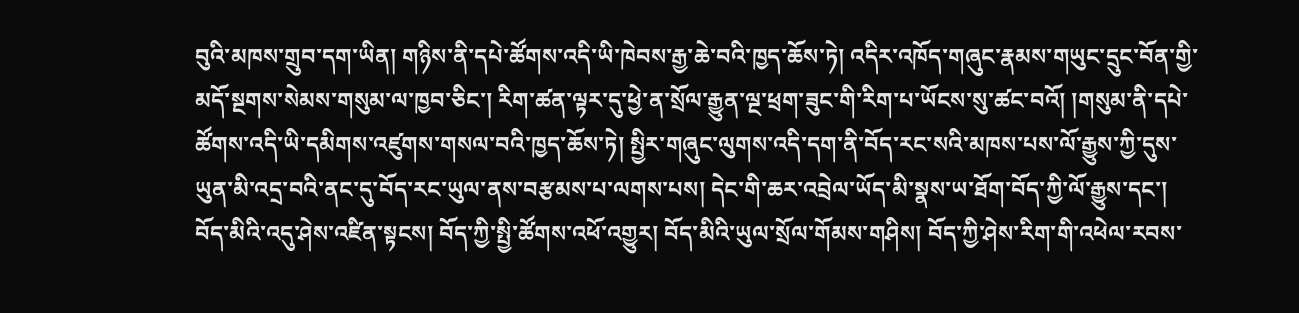བུའི་མཁས་གྲུབ་དག་ཡིན། གཉིས་ནི་དཔེ་ཚོགས་འདི་ཡི་ཁེབས་རྒྱ་ཆེ་བའི་ཁྱད་ཆོས་ཏེ། འདིར་འཁོད་གཞུང་རྣམས་གཡུང་དྲུང་བོན་གྱི་མདོ་སྔགས་སེམས་གསུམ་ལ་ཁྱབ་ཅིང་། རིག་ཚན་ལྟར་དུ་ཕྱེ་ན་སྲོལ་རྒྱུན་ལྔ་ཕྲག་ཟུང་གི་རིག་པ་ཡོངས་སུ་ཚང་བའོ། །གསུམ་ནི་དཔེ་ཚོགས་འདི་ཡི་དམིགས་འཛུགས་གསལ་བའི་ཁྱད་ཆོས་ཏེ། སྤྱིར་གཞུང་ལུགས་འདི་དག་ནི་བོད་རང་སའི་མཁས་པས་ལོ་རྒྱུས་ཀྱི་དུས་ཡུན་མི་འདྲ་བའི་ནང་དུ་བོད་རང་ཡུལ་ནས་བརྩམས་པ་ལགས་པས། དེང་གི་ཆར་འབྲེལ་ཡོད་མི་སྣས་ཡ་ཐོག་བོད་ཀྱི་ལོ་རྒྱུས་དང་། བོད་མིའི་འདུ་ཤེས་འཛིན་སྟངས། བོད་ཀྱི་སྤྱི་ཚོགས་འཕོ་འགྱུར། བོད་མིའི་ཡུལ་སྲོལ་གོམས་གཤིས། བོད་ཀྱི་ཤེས་རིག་གི་འཕེལ་རབས་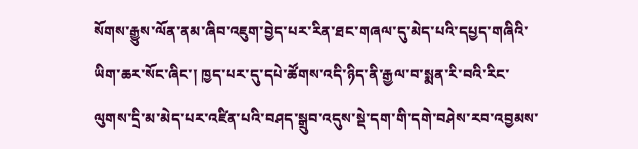སོགས་རྒྱུས་ལོན་ནམ་ཞིབ་འཇུག་བྱེད་པར་རིན་ཐང་གཞལ་དུ་མེད་པའི་དཔྱད་གཞིའི་ཡིག་ཆར་སོང་ཞིང་། ཁྱད་པར་དུ་དཔེ་ཚོགས་འདི་ཉིད་ནི་རྒྱལ་བ་སྨན་རི་བའི་རིང་ལུགས་དྲི་མ་མེད་པར་འཛིན་པའི་བཤད་སྒྲུབ་འདུས་སྡེ་དག་གི་དགེ་བཤེས་རབ་འབྱམས་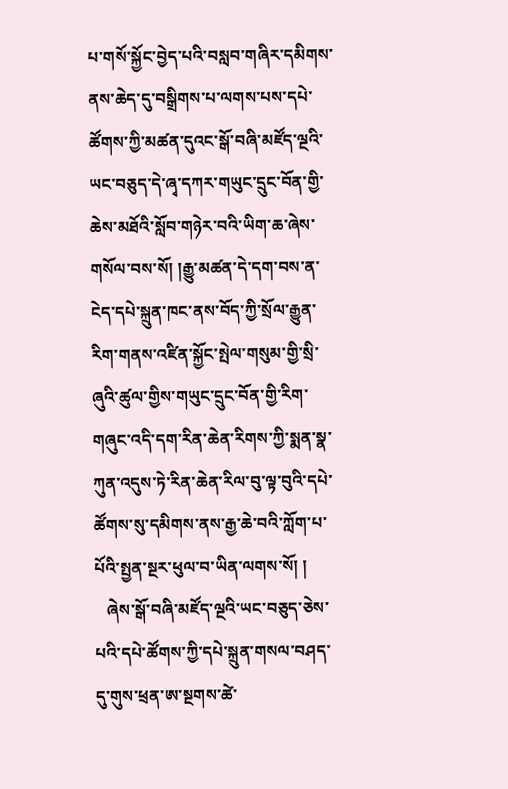པ་གསོ་སྐྱོང་བྱེད་པའི་བསླབ་གཞིར་དམིགས་ནས་ཆེད་དུ་བསྒྲིགས་པ་ལགས་པས་དཔེ་ཚོགས་ཀྱི་མཚན་དུའང་སྒོ་བཞི་མཛོད་ལྔའི་ཡང་བཅུད་དེ་ཞྭ་དཀར་གཡུང་དྲུང་བོན་གྱི་ཆེས་མཐོའི་སློབ་གཉེར་བའི་ཡིག་ཆ་ཞེས་གསོལ་བས་སོ། །རྒྱུ་མཚན་དེ་དག་བས་ན་ངེད་དཔེ་སྐྲུན་ཁང་ནས་བོད་ཀྱི་སྲོལ་རྒྱུན་རིག་གནས་འཛིན་སྐྱོང་སྤེལ་གསུམ་གྱི་སྲི་ཞུའི་ཚུལ་གྱིས་གཡུང་དྲུང་བོན་གྱི་རིག་གཞུང་འདི་དག་རིན་ཆེན་རིགས་ཀྱི་སྨན་སྣ་ཀུན་འདུས་ཏེ་རིན་ཆེན་རིལ་བུ་ལྟ་བུའི་དཔེ་ཚོགས་སུ་དམིགས་ནས་རྒྱ་ཆེ་བའི་ཀློག་པ་པོའི་སྤྱན་སྔར་ཕུལ་བ་ཡིན་ལགས་སོ། །
   ཞེས་སྒོ་བཞི་མཛོད་ལྔའི་ཡང་བཅུད་ཅེས་པའི་དཔེ་ཚོགས་ཀྱི་དཔེ་སྐྲུན་གསལ་བཤད་དུ་གུས་ཕྲན་ཨ་སྔགས་ཚེ་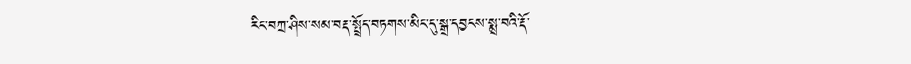རིང་བཀྲ་ཤིས་སམ་བརྡ་སྤྲོད་བཏགས་མིང་དུ་སྒྲ་དབྱངས་སྨྲ་བའི་རྡོ་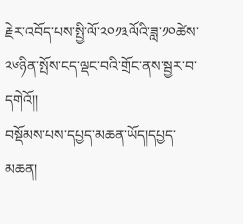རྗེར་འབོད་པས་སྤྱི་ལོ་༢༠༡༣ལོའི་ཟླ་༡༠ཚེས་༢༦ཉིན་སྤོས་ངད་ལྡང་བའི་གྲོང་ནས་སྦྱར་བ་དགེའོ།།
བསྡོམས་པས་དཔྱད་མཆན་ཡོད།དཔྱད་མཆན།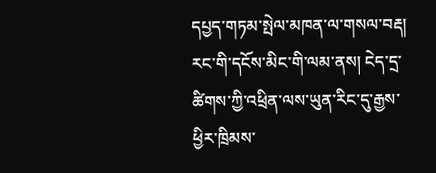དཔྱད་གཏམ་སྤེལ་མཁན་ལ་གསལ་བརྡ། རང་གི་དངོས་མིང་གི་ལམ་ནས། ངེད་དྲ་ཚིགས་ཀྱི་འཕྲིན་ལས་ཡུན་རིང་དུ་རྒྱས་ཕྱིར་ཁྲིམས་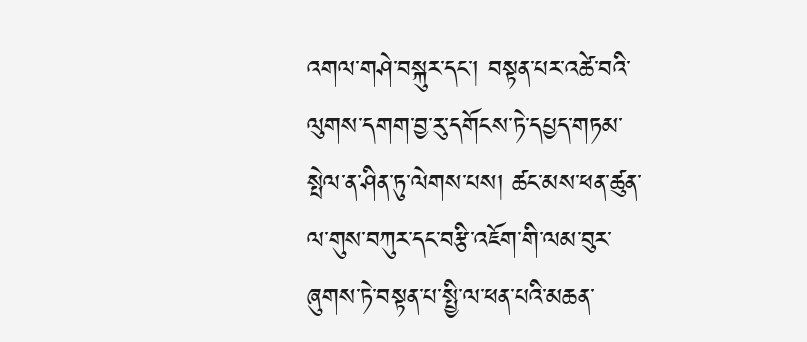འགལ་གཤེ་བསྐུར་དང་། བསྟན་པར་འཚེ་བའི་ལུགས་དགག་བྱ་རུ་དགོངས་ཏེ་དཔྱད་གཏམ་སྤེལ་ན་ཤིན་ཏུ་ལེགས་པས། ཚང་མས་ཕན་ཚུན་ལ་གུས་བཀུར་དང་བརྩི་འཇོག་གི་ལམ་བུར་ཞུགས་ཏེ་བསྟན་པ་སྤྱི་ལ་ཕན་པའི་མཆན་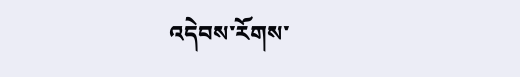འདེབས་རོགས་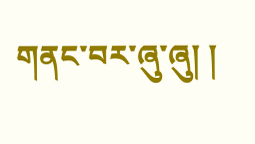གནང་བར་ཞུ་ཞུ། །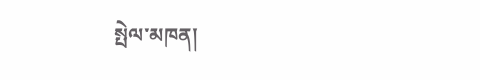སྤེལ་མཁན།